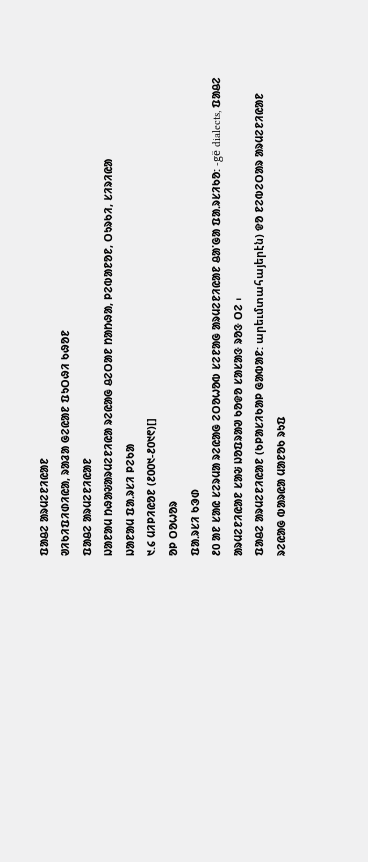ᱯᱟᱪᱮ ᱟᱨᱢᱮᱱᱤᱭᱟᱱ
ᱣᱤᱠᱤᱯᱤᱰᱤᱭᱟ, ᱨᱟᱲᱟ ᱜᱮᱭᱟᱱ ᱯᱩᱛᱷᱤ ᱠᱷᱚᱱ
ᱯᱟᱪᱮ ᱟᱨᱢᱮᱱᱤᱭᱟᱱ
ᱡᱟᱱᱟᱢ ᱴᱷᱟᱶᱟᱨᱢᱮᱱᱤᱭᱟ ᱨᱮᱭᱟᱜ ᱪᱮᱛᱟᱱ ᱴᱟᱴᱷᱟ, ᱞᱮᱵᱟᱱᱚᱱ, ᱛᱩᱨᱠᱤ, ᱥᱤᱨᱤᱭᱟ
ᱡᱟᱱᱟᱢ ᱯᱟᱹᱨᱥᱤ ᱞᱮᱠᱟ
᱑.᱔ ᱢᱤᱞᱤᱭᱚᱱ (᱒᱐᱐᱑-᱒᱐᱑᱖)[]
ᱚᱞ ᱛᱚᱦᱚᱨ
ᱯᱟᱹᱨᱥᱤ ᱠᱳᱰ
᱒᱐ ᱟᱱ ᱥᱟᱭ ᱥᱮᱨᱢᱟ ᱨᱮᱭᱟᱜ ᱮᱛᱚᱦᱚᱵ ᱥᱮᱱᱟᱜ ᱟᱨᱢᱮᱱᱤᱭᱟᱱ ᱪᱟᱸᱜᱟ ᱯᱟᱹᱨᱥᱤᱠᱚ: -gë dialects, ᱯᱟᱪᱮ ᱟᱨᱢᱮᱱᱤᱭᱟᱱ ᱥᱟᱶ ᱡᱚᱯᱨᱟᱣ ᱠᱚᱫᱚ ᱥᱟᱥᱟᱝ ᱨᱚᱝ ᱛᱮ ᱾
ᱯᱟᱪᱮ ᱟᱨᱢᱮᱱᱤᱭᱟᱱ (ᱠᱞᱟᱥᱤᱠᱟᱞ ᱜᱟᱵᱟᱱ: արեւմտահայերէն) ᱫᱚ ᱱᱮᱵᱮᱛᱟᱨ ᱟᱨᱢᱮᱱᱤᱭᱟᱱ ᱨᱮᱭᱟᱜ ᱵᱟᱨᱭᱟ ᱢᱟᱱᱚᱠ ᱨᱩᱯ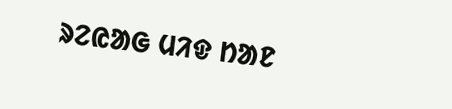ᱨᱮᱭᱟᱜ ᱢᱤᱫ ᱴᱟᱱ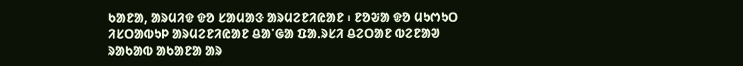ᱠᱟᱱᱟ, ᱟᱨᱢᱤᱫ ᱫᱚ ᱥᱟᱢᱟᱝ ᱟᱨᱢᱮᱱᱤᱭᱟᱱ ᱾ ᱱᱚᱶᱟ ᱫᱚ ᱢᱩᱬᱩᱛ ᱤᱥᱛᱟᱵᱩᱞ ᱟᱨᱢᱮᱱᱤᱭᱟᱱ ᱪᱟᱸᱜᱟ ᱯᱟᱹᱨᱥᱤ ᱪᱮᱛᱟᱱ ᱵᱮᱱᱟᱣ ᱨᱟᱠᱟᱵ ᱟᱠᱟᱱᱟ ᱟᱨ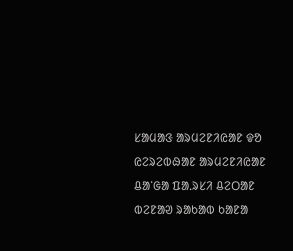ᱥᱟᱢᱟᱝ ᱟᱨᱢᱮᱱᱤᱭᱟᱱ ᱫᱚ ᱭᱮᱨᱮᱵᱷᱟᱱ ᱟᱨᱢᱮᱱᱤᱭᱟᱱ ᱪᱟᱸᱜᱟ ᱯᱟᱹᱨᱥᱤ ᱪᱮᱛᱟᱱ ᱵᱮᱱᱟᱣ ᱨᱟᱠᱟᱵ ᱠᱟᱱᱟ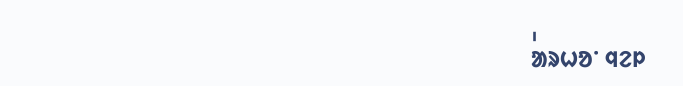᱾
ᱟᱨᱦᱚᱸ ᱧᱮᱞ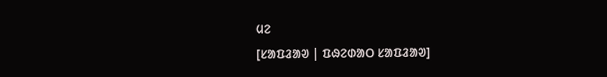ᱢᱮ
[ᱥᱟᱯᱲᱟᱣ | ᱯᱷᱮᱰᱟᱛ ᱥᱟᱯᱲᱟᱣ]